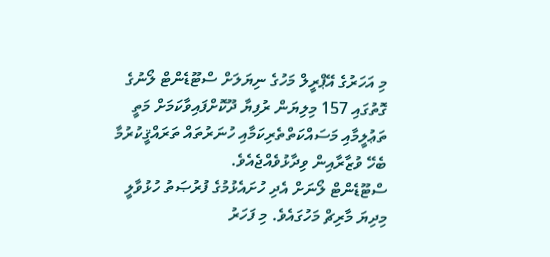މި އަހަރުގެ އޭޕްރީލް މަހުގެ ނިޔަލަށް ސްޓޫޑެންޓް ލޯނުގެ ގޮތުގައި 157 މިލިޔަން ރުފިޔާ ދޫކޮށްފައިވާކަމަށް މަތީ ތަޢުލީމާއި މަސައްކަތްތެރިކަމާއި ހުނަރުތައް ތަރައްޤީކުރުމާ ބެހޭ ވުޒާރާއިން ވިދާޅުވެއްޖެއެވެ.
ސްޓޫޑެންޓް ލޯނަށް އެދި ހުށައެޅުމުގެ ފުރުޞަތު ހުޅުވާލީ މިދިޔަ މާރިޗް މަހުގައެވެ. މި ފަހަރު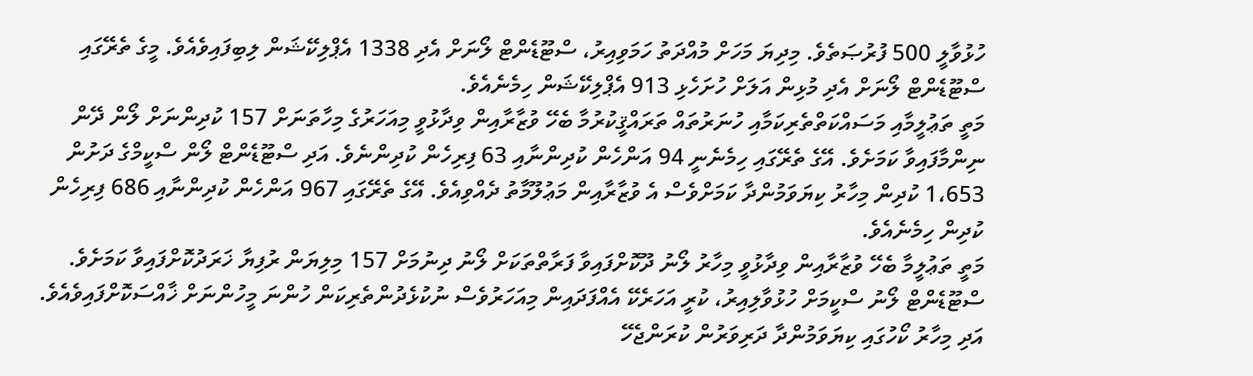ހުޅުވާލީ 500 ފުރުޞަތެވެ. މިދިޔަ މަހަށް މުއްދަތު ހަމަވިއިރު، ސްޓޫޑެންޓް ލޯނަށް އެދި 1338 އެޕްލިކޭޝަން ލިބިފައިވެއެވެ. މީގެ ތެރޭގައި ސްޓޫޑެންޓް ލޯނަށް އެދި މުޅިން އަލަށް ހުށަހެޅި 913 އެޕްލިކޭޝަން ހިމެނެއެވެ.
މަތީ ތަޢުލީމާއި މަސައްކަތްތެރިކަމާއި ހުނަރުތައް ތަރައްޤީކުރުމާ ބެހޭ ވުޒާރާއިން ވިދާޅުވީ މިއަހަރުގެ މިހާތަނަށް 157 ކުދިންނަށް ލޯން ދޭން ނިންމާފައިވާ ކަމަށެވެ. އޭގެ ތެރޭގައި ހިމެނެނީ 94 އަންހެން ކުދިންނާއި 63 ފިރިހެން ކުދިންނެވެ. އަދި ސްޓޫޑެންޓް ލޯން ސްކީމްގެ ދަށުން 1،653 ކުދިން މިހާރު ކިޔަވަމުންދާ ކަމަށްވެސް އެ ވުޒާރާއިން މަޢުލޫމާތު ދެއްވިއެވެ. އޭގެ ތެރޭގައި 967 އަންހެން ކުދިންނާއި 686 ފިރިހެން ކުދިން ހިމެނެއެވެ.
މަތީ ތަޢުލީމާ ބެހޭ ވުޒާރާއިން ވިދާޅުވީ މިހާރު ލޯނު ދޫކޮށްފައިވާ ފަރާތްތަކަށް ލޯނު ދިނުމަށް 157 މިލިޔަން ރުފިޔާ ޚަރަދުކޮށްފައިވާ ކަމަށެވެ.
ސްޓޫޑެންޓް ލޯނު ސްކީމަށް ހުޅުވާލިއިރު، ކުރީ އަހަރެކޭ އެއްފަދައިން މިއަހަރުވެސް ނުކުޅެދުންތެރިކަން ހުންނަ މީހުންނަށް ޚާއްސަކޮށްފައިވެއެވެ. އަދި މިހާރު ކޯހުގައި ކިޔަވަމުންދާ ދަރިވަރުން ކުރަންޖެހޭ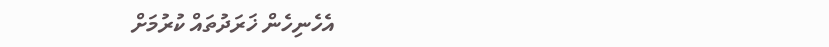އެހެނިހެން ޚަރަދުތައް ކުރުމަށް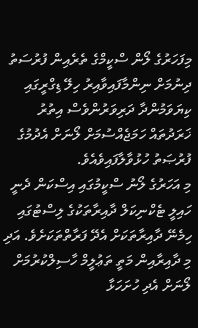މިފަހަރުގެ ލޯން ސްކީމްގެ ތެރެއިން ފުރުސަތު ދިނުމަށް ނިންމާފައިވާއިރު ހިލޭ ޑިގްރީގައި ކިޔަވަމުންދާ ދަރިވަރުންވެސް އިތުރު ޚަރަދުތައް ހަމަޖެއްސުމަށް ލޯނަށް އެދުމުގެ ފުރުޞަތު ހުޅުވާލާފައިވެއެވެ.
މި އަހަރުގެ ލޯނު ސްކީމުގައި އިސްކަން ދެނީ ހައިލީ ޓެކްނިކަލް ދާއިރާތަކުގެ ލިސްޓުގައި ހިމެނޭ ދާއިރާތަކަށް އެދޭ ފަރާތްތަކަށެވެ. އަދި މި ދާއިރާއިން މަތީ ތަޢުލީމް ހާސިލްކުރުމަށް ލޯނަށް އެދި ހުށަހަޅާ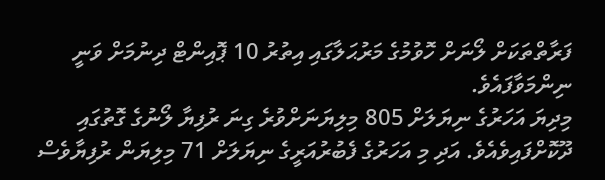ފަރާތްތަކަށް ލޯނަށް ހޮވުމުގެ މަރުޙަލާގައި އިތުރު 10 ޕޮއިންޓް ދިނުމަށް ވަނީ ނިންމަވާފައެވެ.
މިދިޔަ އަހަރުގެ ނިޔަލަށް 805 މިލިޔަނަށްވުރެ ގިނަ ރުފިޔާ ލޯނުގެ ގޮތުގައި ދޫކޮށްފައިވެއެވެ. އަދި މި އަހަރުގެ ފެބުރުއަރީގެ ނިޔަލަށް 71 މިލިޔަން ރުފިޔާވެސް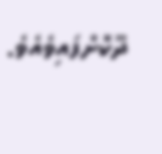ދޫކޮށްފައިވެއެވެ.